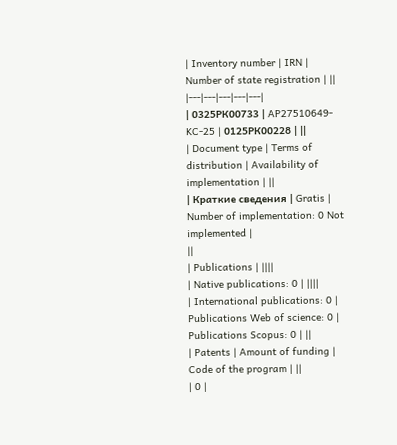| Inventory number | IRN | Number of state registration | ||
|---|---|---|---|---|
| 0325РК00733 | AP27510649-KC-25 | 0125РК00228 | ||
| Document type | Terms of distribution | Availability of implementation | ||
| Краткие сведения | Gratis | Number of implementation: 0 Not implemented |
||
| Publications | ||||
| Native publications: 0 | ||||
| International publications: 0 | Publications Web of science: 0 | Publications Scopus: 0 | ||
| Patents | Amount of funding | Code of the program | ||
| 0 |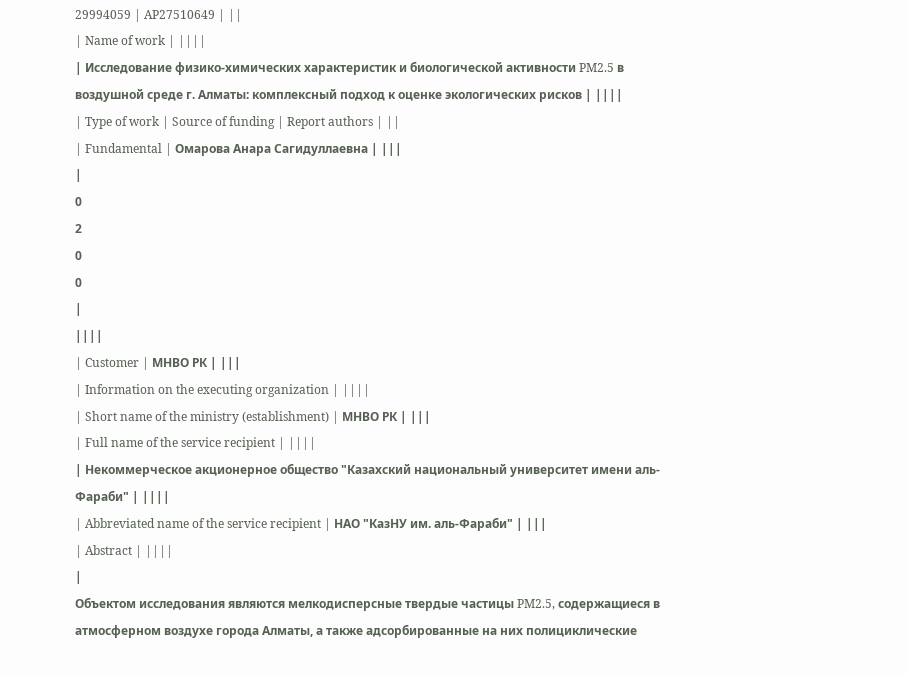29994059 | AP27510649 | ||
| Name of work | ||||
| Исследование физико-химических характеристик и биологической активности PM2.5 в воздушной среде г. Алматы: комплексный подход к оценке экологических рисков | ||||
| Type of work | Source of funding | Report authors | ||
| Fundamental | Омарова Анара Сагидуллаевна | |||
|
0
2
0
0
|
||||
| Customer | МНВО РК | |||
| Information on the executing organization | ||||
| Short name of the ministry (establishment) | МНВО РК | |||
| Full name of the service recipient | ||||
| Некоммерческое акционерное общество "Казахский национальный университет имени аль-Фараби" | ||||
| Abbreviated name of the service recipient | НАО "КазНУ им. аль-Фараби" | |||
| Abstract | ||||
|
Объектом исследования являются мелкодисперсные твердые частицы PM2.5, содержащиеся в атмосферном воздухе города Алматы, а также адсорбированные на них полициклические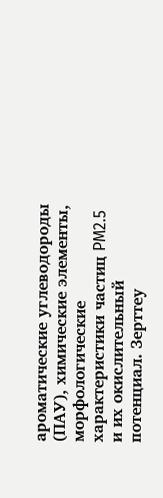ароматические углеводороды (ПАУ), химические элементы, морфологические характеристики частиц PM2.5 и их окислительный потенциал. Зерттеу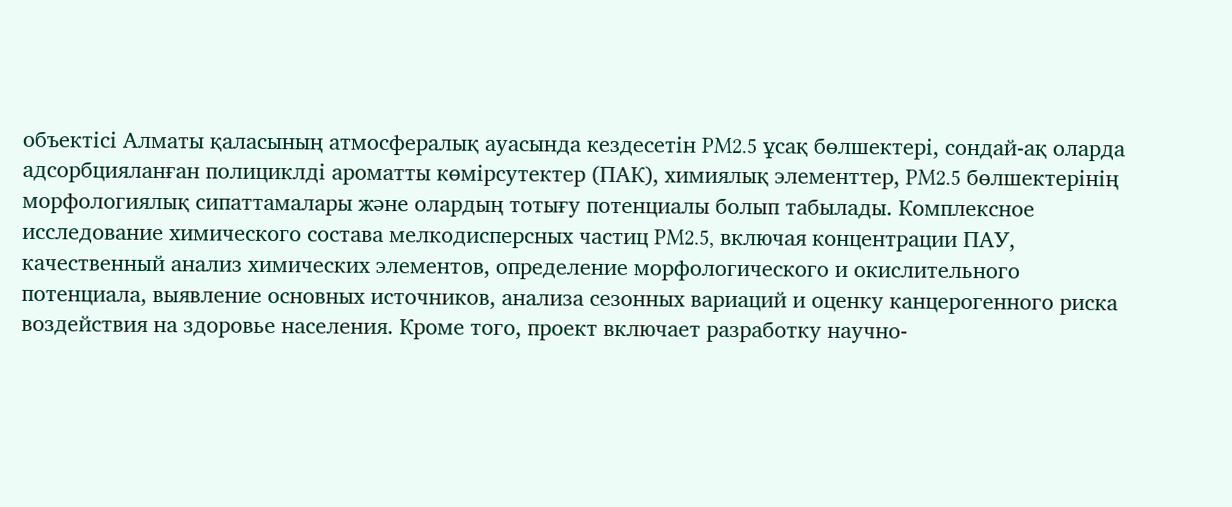объектісі Алматы қаласының атмосфералық ауасында кездесетін PM2.5 ұсақ бөлшектері, сондай-ақ оларда адсорбцияланған полициклді ароматты көмірсутектер (ПАК), химиялық элементтер, PM2.5 бөлшектерінің морфологиялық сипаттамалары және олардың тотығу потенциалы болып табылады. Комплексное исследование химического состава мелкодисперсных частиц PM2.5, включая концентрации ПАУ, качественный анализ химических элементов, определение морфологического и окислительного потенциала, выявление основных источников, анализа сезонных вариаций и оценку канцерогенного риска воздействия на здоровье населения. Кроме того, проект включает разработку научно-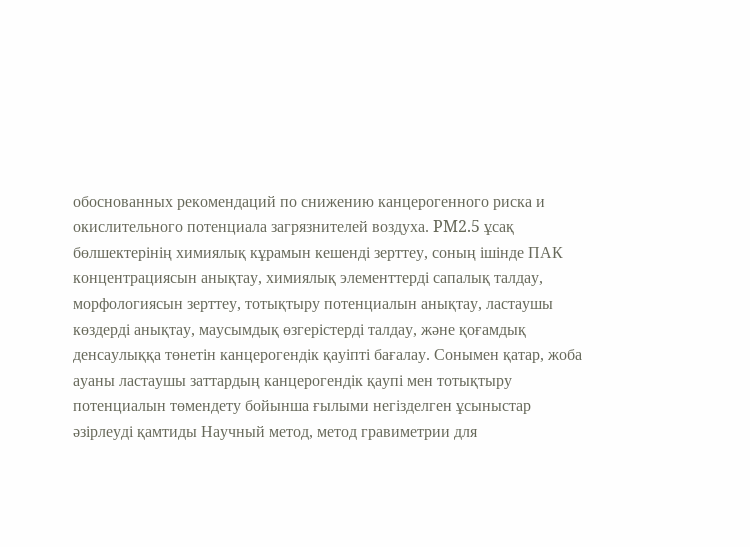обоснованных рекомендаций по снижению канцерогенного риска и окислительного потенциала загрязнителей воздуха. PM2.5 ұсақ бөлшектерінің химиялық кұрамын кешенді зерттеу, соның ішінде ПАК концентрациясын анықтау, химиялық элементтерді сапалық талдау, морфологиясын зерттеу, тотықтыру потенциалын анықтау, ластаушы көздерді анықтау, маусымдық өзгерістерді талдау, және қоғамдық денсаулыққа төнетін канцерогендік қауіпті бағалау. Сонымен қатар, жоба ауаны ластаушы заттардың канцерогендік қаупі мен тотықтыру потенциалын төмендету бойынша ғылыми негізделген ұсыныстар әзірлеуді қамтиды Научный метод, метод гравиметрии для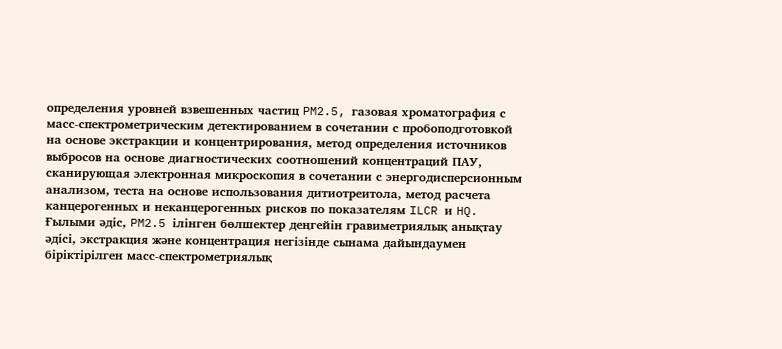определения уровней взвешенных частиц PM2.5, газовая хроматография с масс-спектрометрическим детектированием в сочетании с пробоподготовкой на основе экстракции и концентрирования, метод определения источников выбросов на основе диагностических соотношений концентраций ПАУ, сканирующая электронная микроскопия в сочетании с энергодисперсионным анализом, теста на основе использования дитиотреитола, метод расчета канцерогенных и неканцерогенных рисков по показателям ILCR и HQ. Ғылыми әдіс, PM2.5 ілінген бөлшектер деңгейін гравиметриялық анықтау әдісі, экстракция және концентрация негізінде сынама дайындаумен біріктірілген масс-спектрометриялық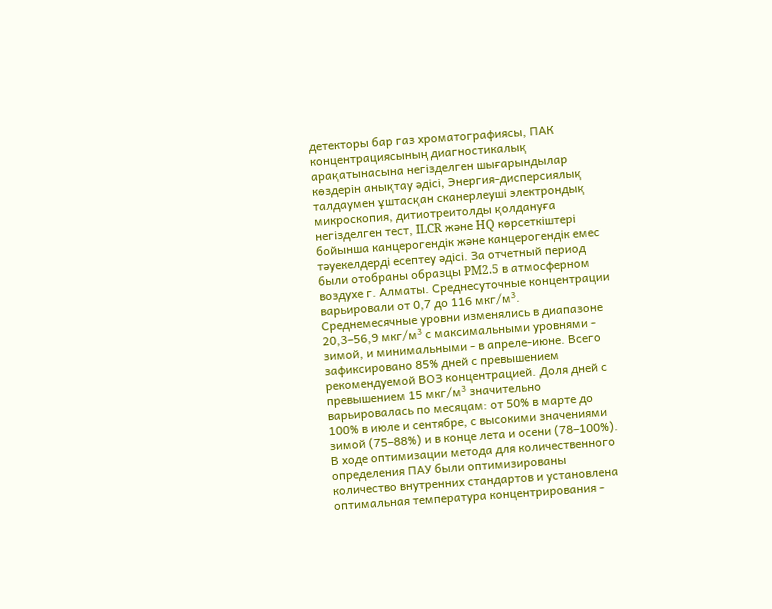детекторы бар газ хроматографиясы, ПАК концентрациясының диагностикалық арақатынасына негізделген шығарындылар көздерін анықтау әдісі, Энергия-дисперсиялық талдаумен ұштасқан сканерлеуші электрондық микроскопия, дитиотреитолды қолдануға негізделген тест, ILCR және HQ көрсеткіштері бойынша канцерогендік және канцерогендік емес тәуекелдерді есептеу әдісі. За отчетный период были отобраны образцы PM2.5 в атмосферном воздухе г. Алматы. Среднесуточные концентрации варьировали от 0,7 до 116 мкг/м³. Среднемесячные уровни изменялись в диапазоне 20,3–56,9 мкг/м³ с максимальными уровнями - зимой, и минимальными - в апреле-июне. Всего зафиксировано 85% дней с превышением рекомендуемой ВОЗ концентрацией. Доля дней с превышением 15 мкг/м³ значительно варьировалась по месяцам: от 50% в марте до 100% в июле и сентябре, с высокими значениями зимой (75–88%) и в конце лета и осени (78–100%). В ходе оптимизации метода для количественного определения ПАУ были оптимизированы количество внутренних стандартов и установлена оптимальная температура концентрирования -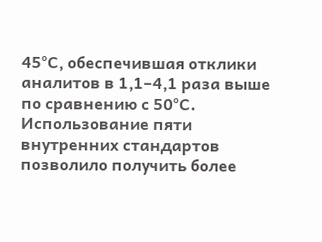45°С, обеспечившая отклики аналитов в 1,1–4,1 раза выше по сравнению с 50°С. Использование пяти внутренних стандартов позволило получить более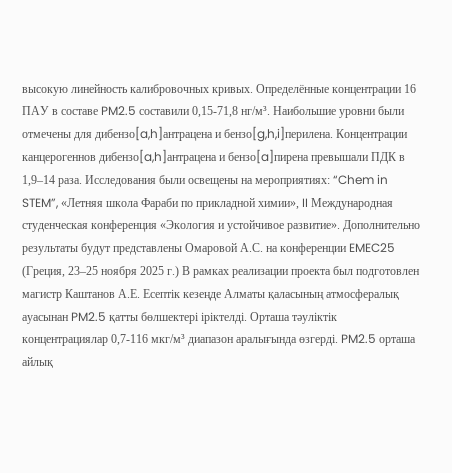высокую линейность калибровочных кривых. Определённые концентрации 16 ПАУ в составе PM2.5 составили 0,15-71,8 нг/м³. Наибольшие уровни были отмечены для дибензо[a,h]антрацена и бензо[g,h,i]перилена. Концентрации канцерогеннов дибензо[a,h]антрацена и бензо[a]пирена превышали ПДК в 1,9–14 раза. Исследования были освещены на мероприятиях: “Chem in STEM”, «Летняя школа Фараби по прикладной химии», II Международная студенческая конференция «Экология и устойчивое развитие». Дополнительно результаты будут представлены Омаровой А.С. на конференции EMEC25 (Греция, 23–25 ноября 2025 г.) В рамках реализации проекта был подготовлен магистр Каштанов А.Е. Есептік кезеңде Алматы қаласының атмосфералық ауасынан PM2.5 қатты бөлшектері іріктелді. Орташа тәуліктік концентрациялар 0,7-116 мкг/м³ диапазон аралығында өзгерді. PM2.5 орташа айлық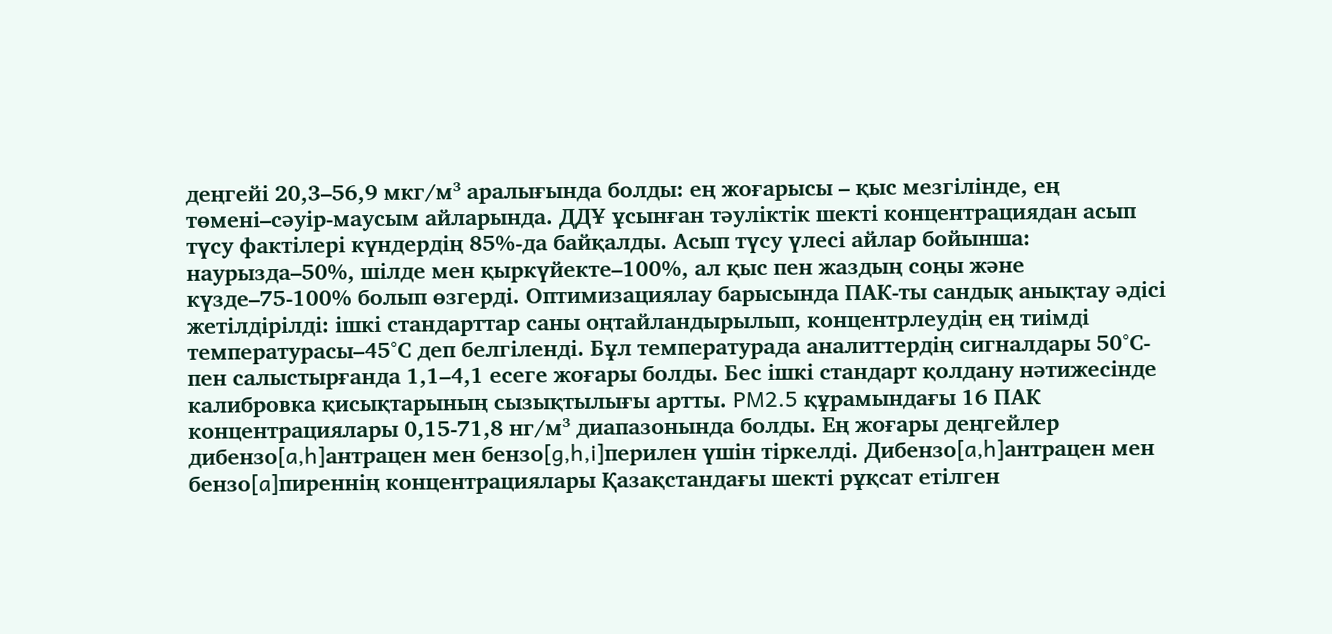деңгейі 20,3–56,9 мкг/м³ аралығында болды: ең жоғарысы – қыс мезгілінде, ең төмені–сәуір-маусым айларында. ДДҰ ұсынған тәуліктік шекті концентрациядан асып түсу фактілері күндердің 85%-да байқалды. Асып түсу үлесі айлар бойынша: наурызда–50%, шілде мен қыркүйекте–100%, ал қыс пен жаздың соңы және күзде–75-100% болып өзгерді. Оптимизациялау барысында ПАК-ты сандық анықтау әдісі жетілдірілді: ішкі стандарттар саны оңтайландырылып, концентрлеудің ең тиімді температурасы–45°С деп белгіленді. Бұл температурада аналиттердің сигналдары 50°С-пен салыстырғанда 1,1–4,1 есеге жоғары болды. Бес ішкі стандарт қолдану нәтижесінде калибровка қисықтарының сызықтылығы артты. PM2.5 құрамындағы 16 ПАК концентрациялары 0,15-71,8 нг/м³ диапазонында болды. Ең жоғары деңгейлер дибензо[a,h]антрацен мен бензо[g,h,i]перилен үшін тіркелді. Дибензо[a,h]антрацен мен бензо[a]пиреннің концентрациялары Қазақстандағы шекті рұқсат етілген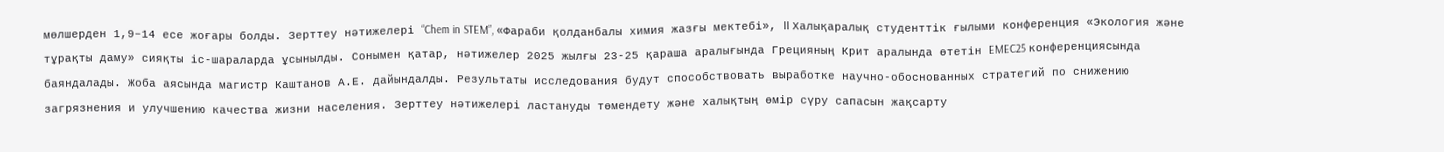мөлшерден 1,9–14 есе жоғары болды. Зерттеу нәтижелері “Chem in STEM”, «Фараби қолданбалы химия жазғы мектебі», II Халықаралық студенттік ғылыми конференция «Экология және тұрақты даму» сияқты іс-шараларда ұсынылды. Сонымен қатар, нәтижелер 2025 жылғы 23-25 қараша аралығында Грецияның Крит аралында өтетін EMEC25 конференциясында баяндалады. Жоба аясында магистр Каштанов А.Е. дайындалды. Результаты исследования будут способствовать выработке научно-обоснованных стратегий по снижению загрязнения и улучшению качества жизни населения. Зерттеу нәтижелері ластануды төмендету және халықтың өмір сүру сапасын жақсарту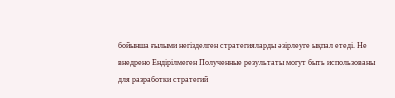бойынша ғылыми негізделген стратегияларды әзірлеуге ықпал етеді. Не внедрено Ендірілмеген Полученные результаты могут быть использованы для разработки стратегий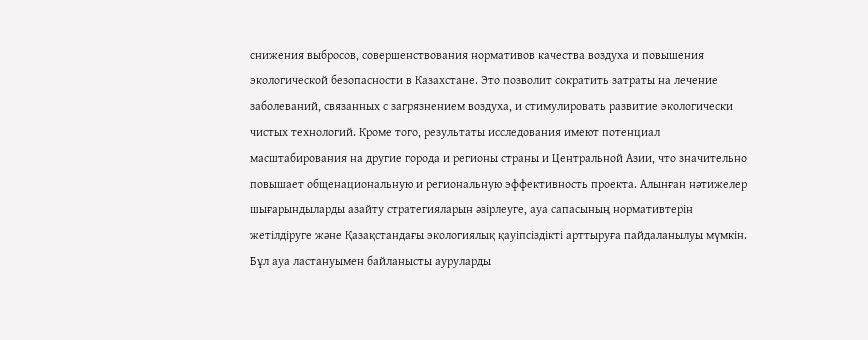снижения выбросов, совершенствования нормативов качества воздуха и повышения экологической безопасности в Казахстане. Это позволит сократить затраты на лечение заболеваний, связанных с загрязнением воздуха, и стимулировать развитие экологически чистых технологий. Кроме того, результаты исследования имеют потенциал масштабирования на другие города и регионы страны и Центральной Азии, что значительно повышает общенациональную и региональную эффективность проекта. Алынған нәтижелер шығарындыларды азайту стратегияларын әзірлеуге, ауа сапасының нормативтерін жетілдіруге және Қазақстандағы экологиялық қауіпсіздікті арттыруға пайдаланылуы мүмкін. Бұл ауа ластануымен байланысты ауруларды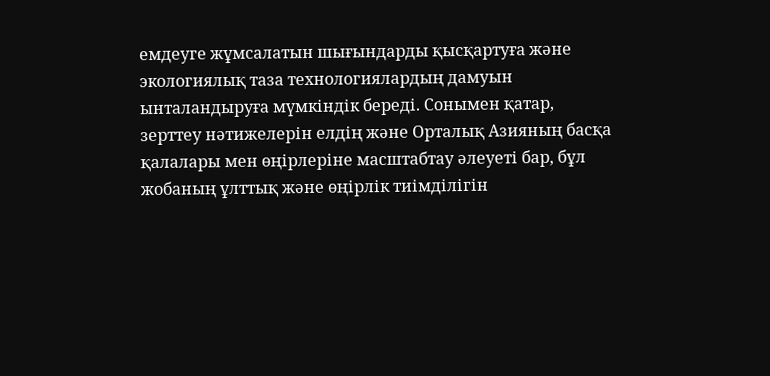емдеуге жұмсалатын шығындарды қысқартуға және экологиялық таза технологиялардың дамуын ынталандыруға мүмкіндік береді. Сонымен қатар, зерттеу нәтижелерін елдің және Орталық Азияның басқа қалалары мен өңірлеріне масштабтау әлеуеті бар, бұл жобаның ұлттық және өңірлік тиімділігін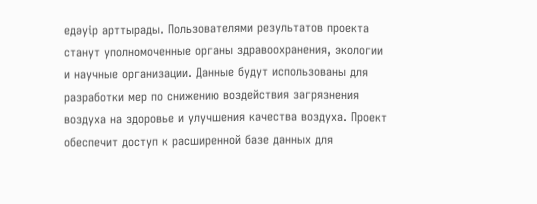едәуір арттырады. Пользователями результатов проекта станут уполномоченные органы здравоохранения, экологии и научные организации. Данные будут использованы для разработки мер по снижению воздействия загрязнения воздуха на здоровье и улучшения качества воздуха. Проект обеспечит доступ к расширенной базе данных для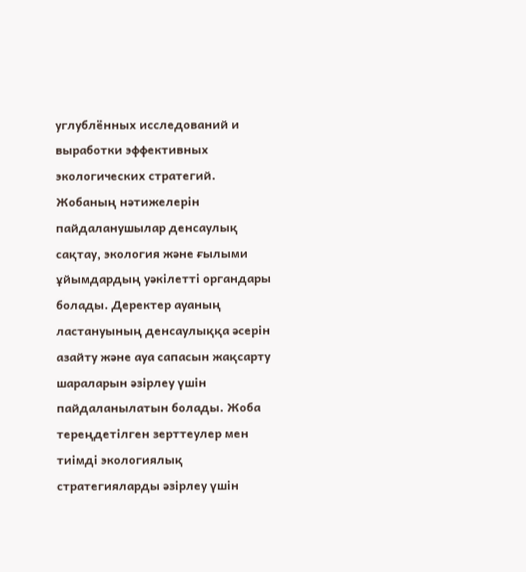углублённых исследований и выработки эффективных экологических стратегий. Жобаның нәтижелерін пайдаланушылар денсаулық сақтау, экология және ғылыми ұйымдардың уәкілетті органдары болады. Деректер ауаның ластануының денсаулыққа әсерін азайту және ауа сапасын жақсарту шараларын әзірлеу үшін пайдаланылатын болады. Жоба тереңдетілген зерттеулер мен тиімді экологиялық стратегияларды әзірлеу үшін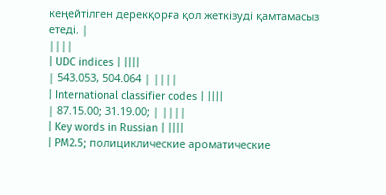кеңейтілген дерекқорға қол жеткізуді қамтамасыз етеді. |
||||
| UDC indices | ||||
| 543.053, 504.064 | ||||
| International classifier codes | ||||
| 87.15.00; 31.19.00; | ||||
| Key words in Russian | ||||
| PM2.5; полициклические ароматические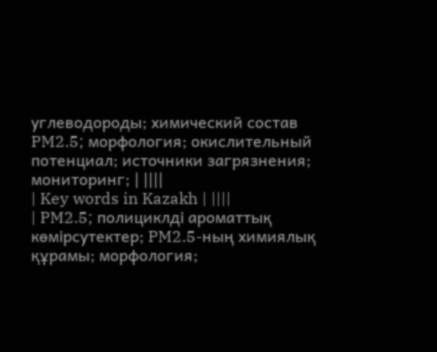углеводороды; химический состав PM2.5; морфология; окислительный потенциал; источники загрязнения; мониторинг; | ||||
| Key words in Kazakh | ||||
| PM2.5; полициклді ароматтық көмірсутектер; PM2.5-ның химиялық құрамы; морфология;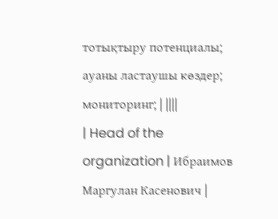тотықтыру потенциалы; ауаны ластаушы көздер; мониторинг; | ||||
| Head of the organization | Ибраимов Маргулан Касенович |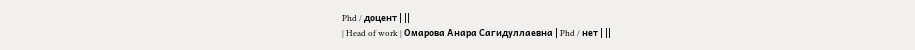Phd / доцент | ||
| Head of work | Омарова Анара Сагидуллаевна | Phd / нет | ||